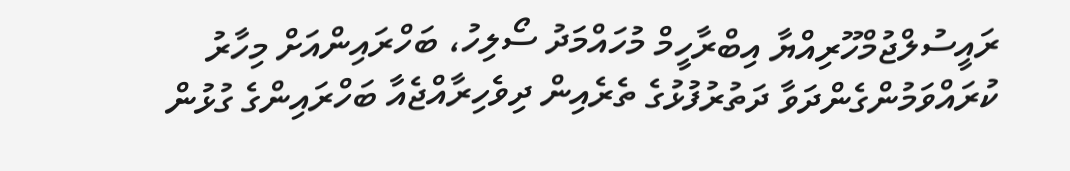ރައީސުލްޖުމްހޫރިއްޔާ އިބްރާހީމް މުހައްމަދު ސޯލިހު، ބަހްރައިންއަށް މިހާރު ކުރައްވަމުންގެންދަވާ ދަތުރުފުޅުގެ ތެރެއިން ދިވެހިރާއްޖެއާ ބަހްރައިންގެ ގުޅުން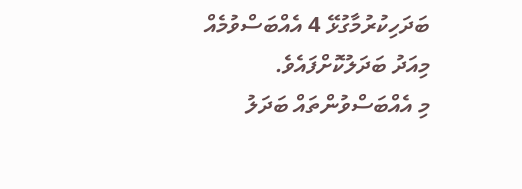ބަދަހިކުރުމާގުޅޭ 4 އެއްބަސްވުމެއް މިއަދު ބަދަލުކޮށްފައެވެ.
މި އެއްބަސްވުންތައް ބަދަލު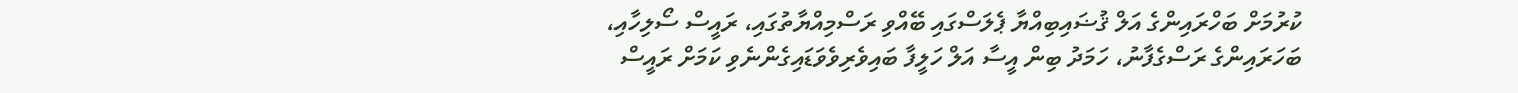ކުރުމަށް ބަހްރައިންގެ އަލް ޤުޟައިބިއްޔާ ޕެލަސްގައި ބޭއްވި ރަސްމިއްޔާތުގައި، ރައީސް ސޯލިހާއި، ބަހަރައިންގެ ރަސްގެފާނު، ހަމަދު ބިން އީސާ އަލް ހަލީފާ ބައިވެރިވެވަޑައިގެންނެވި ކަމަށް ރައީސް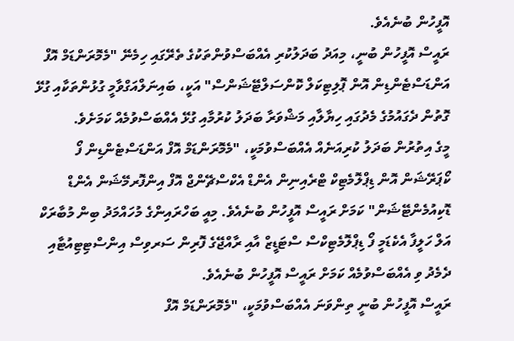އޮފީހުން ބުނެއެވެ.
ރައީސް އޮފީހުން ބުނީ، މިއަދު ބަދަލުކުރި އެއްބަސްވުންތަކުގެ ތެރޭގައި ހިމެނޭ "މެމޮރަންޑަމް އޮފް އަންޑަސްޓެންޑިން އޮން ޕޮލިޓިކަލް ކޮންސަލްޓޭޝަންސް" އަކީ، ބައިނަލްއަގްވާމީ ގުޅުންތަކާއި ގުޅޭ ގޮތުން ދެގައުމުގެ މެދުގައި ހިޔާލާއި މަޝްވަރާ ބަދަލު ކުރުމާއި ގުޅޭ އެއްބަސްވުމެއް ކަމަށެވެ.
މީގެ އިތުރުން ބަދަލު ކުރިއަނެއް އެއްބަސްވުމަކީ، "މެމޮރަންޑަމް އޮފް އަންޑަސްޓެންޑިން ފޯ ކޯޕަރޭޝަން އޮން ޑިޕްލޮމެޓިކް ޓްރެއިނިން އެންޑް އެކްސްޗޭންޖް އޮފް އިންފޮރމޭޝަން އެންޑް ޑޮކިއުމެންޓޭޝަން" ކަމަށް ރައީސް އޮފީހުން ބުނެއެވެ. މިއީ ބަހްރައިންގެ މުހައްމަދު ބިން މުބާރަކް އަލް ހަލީފާ އެކެޑަމީ ފޯ ޑިޕްލޮމެޓިކްސް ސްޓަޑީޒް އާއި ރާއްޖޭގެ ފޮރިން ސަރވިސް އިންސްޓިޓިއުޓާއި ދެމެދު ވި އެއްބަސްވުމެއް ކަމަށް ރައީސް އޮފީހުން ބުނެއެވެ.
ރައީސް އޮފީހުން ބުނީ ތިންވަނަ އެއްބަސްވުމަކީ، "މެމޮރަންޑަމް އޮފް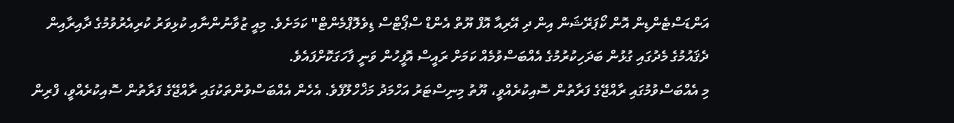އަންޑަސްޓެންޑިން އޮން ކޯޕަރޭޝަން އިން ދި އޭރިއާ އޮފް ޔޫތް އެންޑް ސްޕޯޓްސް ޑިވެލޮޕްމެންޓް" ކަމަށެވެ. މިއީ ޒުވާނުންނާއި ކުޅިވަރު ކުރިއެރުވުމުގެ ދާއިރާއިން ދެޤައުމުގެ މެދުގައި ގުޅުން ބަދަހިކުރުމުގެ އެއްބަސްވުމެއް ކަމަށް ރައީސް އޮފީހުން ވަނީ ފާހަގަކޮށްފައެވެ.
މި އެއްބަސްވުމުގައި ރާއްޖޭގެ ފަރާތުން ސޮއިކުރެއްވީ، ޔޫތު މިނިސްޓަރު އަހްމަދު މަޚްހްލޫފެވެ. އެހެން އެއްބަސްވުންތަކުގައި ރާއްޖޭގެ ފަރާތުން ސޮއިކުރެއްވީ، ފްރިން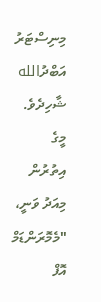މިނިސްޓަރު އަބްދުالله ޝާހިދެވެ.
މީގެ އިތުރުން މިއަދު ވަނީ، "މެމޮރަންޑަމް އޮފް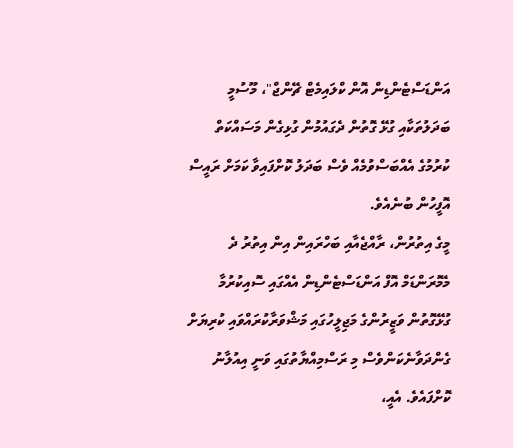އަންޑަސްޓެންޑިން އޮން ކްލައިމެޓް ޗޭންޖް"، މޫސުމީ ބަދަލުތަކާއި ގުޅޭ ގޮތުން ދެގައުމުން ގުޅިގެން މަސައްކަތް ކުރުމުގެ އެއްބަސްވުމެއް ވެސް ބަދަލު ކޮށްފައިވާ ކަމަށް ރައީސް އޮފީހުން ބުނެއެވެ.
މީގެ އިތުރުން، ރާއްޖެއާއި ބަހްރައިން އިން އިތުރު ދެ މެމޮރަންޑަމް އޮފް އަންޑަސްޓެންޑިން އެއްގައި ސޮއިކުރުމާ ގުޅޭގޮތުން ވަޒީރުންގެ މަޖިލީހުގައި މަޝްވަރާކުރައްވައި ކުރިޔަށް ގެންދަވާނެކަންވެސް މި ރަސްމިއްޔާތުގައި ވަނީ އިއުލާނު ކޮށްފައެވެ. އެއީ،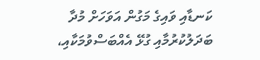ކަނޑާއި ވައިގެ މަގުން އަވަހަށް މުދާ ބަދަލުކުރުމާއި ގުޅޭ އެއްބަސްވުމަކާއި،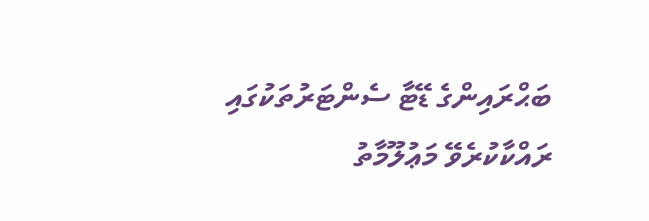ބަޙްރައިންގެ ޑޭޓާ ސެންޓަރުތަކުގައި ރައްކާކުރެވޭ މަޢުލޫމާތު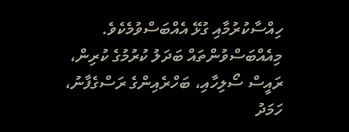ހިއްސާކުރުމާއި ގުޅޭ އެއްބަސްވުމެކެވެ.
މިއެއްބަސްވުންތައް ބަދަލު ކުރުމުގެ ކުރިން، ރައީސް ސޯލިހާއި، ބަހްރެއިންގެ ރަސްގެފާނު، ހަމަދު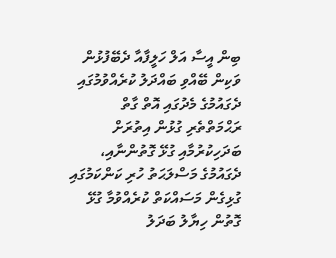ބިން އީސާ އަލް ހަލީފާއާ ދެބޭފުޅުން ވަކިން ބޭއްވި ބައްދަލު ކުރެއްވުމުގައި ދެގައުމުގެ މެދުގައި އޮތް ގާތް ރަޙްމަތްތެރި ގުޅުން އިތުރަށް ބަދަހިކުރުމާއި ގުޅޭ ގޮތުންނާއި، ދެގައުމުގެ މަސްލަޙަތު ހުރި ކަންކަމުގައި ގުޅިގެން މަސައްކަތް ކުރެއްވުމާ ގުޅޭ ގޮތުން ހިޔާލު ބަދަލު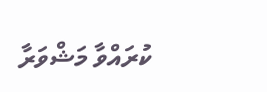ކުރައްވާ މަޝްވަރާ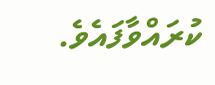ކުރައްވާފައެވެ.